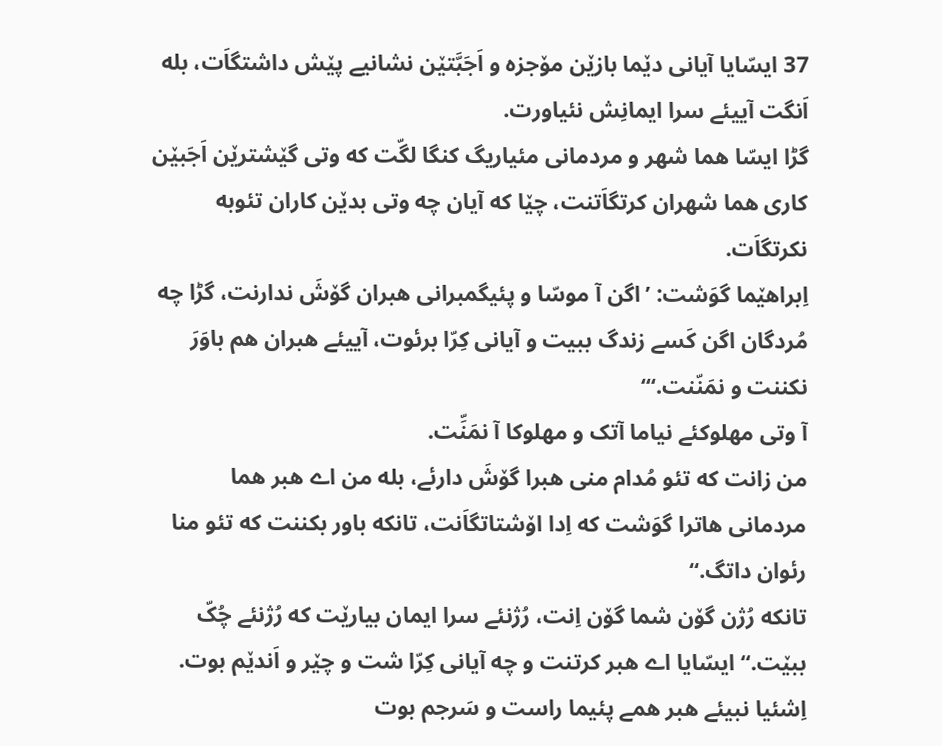37 ایسّایا آیانی دێما بازێن مۆجزه و اَجَبَّتێن نشانیے پێش داشتگاَت، بله اَنگت آییئے سرا ایمانِش نئیاورت.
گڑا ایسّا هما شهر و مردمانی مئیاریگ کنگا لگّت که وتی گێشترێن اَجَبێن کاری هما شهران کرتگاَتنت، چێا که آیان چه وتی بدێن کاران تئوبه نکرتگاَت.
اِبراهێما گوَشت: ’اگن آ موسّا و پئیگمبرانی هبران گۆشَ ندارنت، گڑا چه مُردگان اگن کَسے زندگ ببیت و آیانی کِرّا برئوت، آییئے هبران هم باوَرَ نکننت و نمَنّنت.‘“
آ وتی مهلوکئے نیاما آتک و مهلوکا آ نمَنِّت.
من زانت که تئو مُدام منی هبرا گۆشَ دارئے، بله من اے هبر هما مردمانی هاترا گوَشت که اِدا اۆشتاتگاَنت، تانکه باور بکننت که تئو منا رئوان داتگ.“
تانکه رُژن گۆن شما گۆن اِنت، رُژنئے سرا ایمان بیارێت که رُژنئے چُکّ ببێت.“ ایسّایا اے هبر کرتنت و چه آیانی کِرّا شت و چێر و اَندێم بوت.
اِشئیا نبیئے هبر همے پئیما راست و سَرجم بوت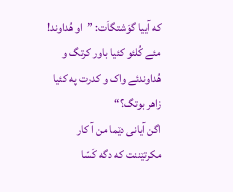که آییا گوَشتگاَت: ”او هُداوند! مئے کُلئو کئیا باور کرتگ و هُداوندئے واک و کدرت په کئیا زاهر بوتگ؟“
اگن آیانی دێما من آ کار مکرتێننت که دگه کَسّا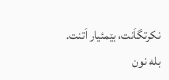نکرتگاَنت، بێمئیار اَتنت. بله نون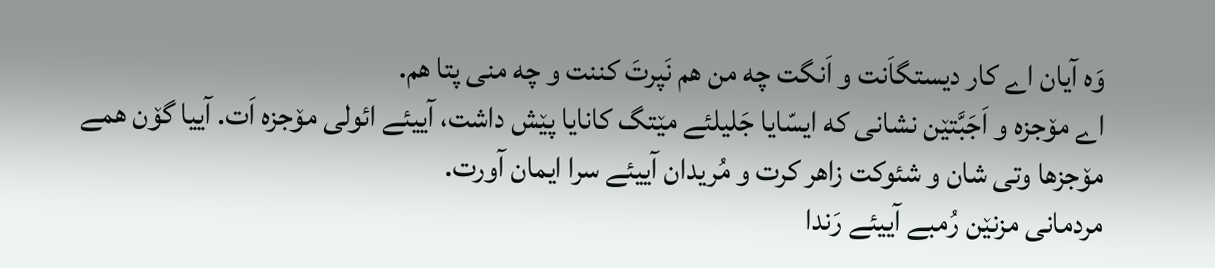وَه آیان اے کار دیستگاَنت و اَنگت چه من هم نَپرتَ کننت و چه منی پتا هم.
اے مۆجزه و اَجَبَّتێن نشانی که ایسّایا جَلیلئے مێتگ کانایا پێش داشت، آییئے ائولی مۆجزه اَت. آییا گۆن همے مۆجزها وتی شان و شئوکت زاهر کرت و مُریدان آییئے سرا ایمان آورت.
مردمانی مزنێن رُمبے آییئے رَندا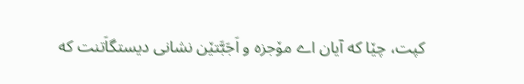کپت، چێا که آیان اے مۆجزه و اَجَبَّتێن نشانی دیستگاَتنت که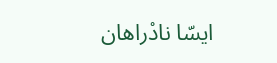ایسّا نادْراهان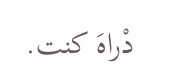دْراهَ کنت.